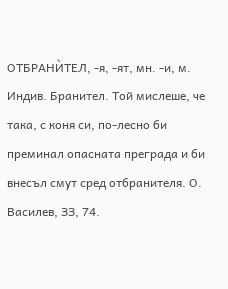ОТБРАНЍТЕЛ, -я, -ят, мн. -и, м. Индив. Бранител. Той мислеше, че така, с коня си, по-лесно би преминал опасната преграда и би внесъл смут сред отбранителя. О. Василев, ЗЗ, 74.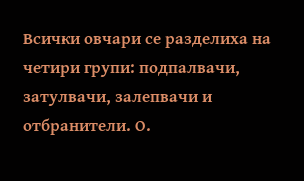Всички овчари се разделиха на четири групи: подпалвачи, затулвачи, залепвачи и отбранители. О.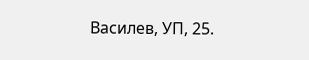Василев, УП, 25.